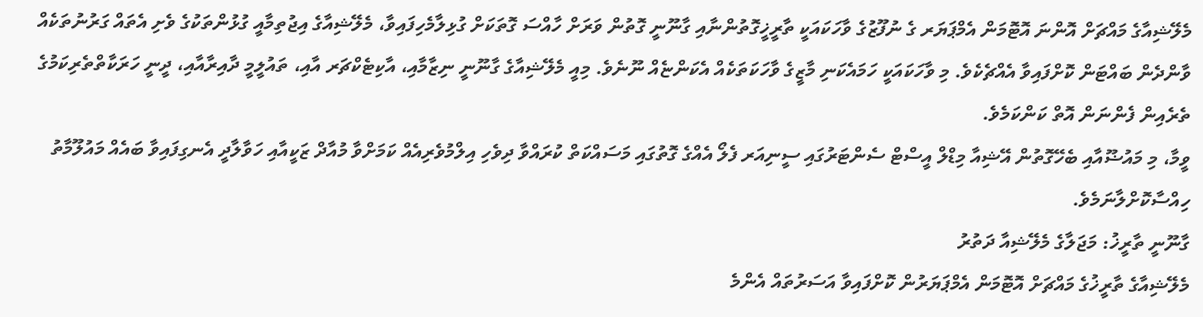މެލޭޝިއާގެ މައްޗަށް އޮންނަ އޮޓޮމަން އެމްޕަޔަރ ގެ ނުފޫޒުގެ ވާހަކައަކީ ތާރީޚީގޮތުންނާއި ގާނޫނީ ގޮތުން ވަރަށް ހާއްސަ ގޮތަކަށް ގުޅިލާމެހިފައިވާ، މެލޭޝިއާގެ އިޖުތިމާއީ ގުޅުންތަކުގެ ވެށި އެތައް ގަރުނުތަކެއް ވާންދެން ބައްޓަން ކޮށްފައިވާ އެއްޗެކެވެ. މި ވާހަކައަކީ ހަމައެކަނި މާޒީގެ ވާހަކަތަކެއް އެކަންޏެއް ނޫނެވެ. މިއީ މެލޭޝިއާގެ ގާނޫނީ ނިޒާމާއި، އާކިޓެކްޗަރ އާއި، ތައުލީމީ ދާއިރާއާއި، ދީނީ ހަރަކާތްތެރިކަމުގެ ތެރެއިން ފެންނަން އޮތް ކަންކަމެވެ.
ވީމާ، މި މައުޟޫއާއި ބެހޭގޮތުން އޭޝިއާ މިޑްލް އީސްޓް ސެންޓަރުގައި ސީނިއަރ ފެލޯ އެއްގެ ގޮތުގައި މަސައްކަތް ކުރައްވާ ދިވެހި އިލްމުވެރިއެއް ކަމަށްވާ މުއާދް ޒަކީއާއި ހަވާލާދީ އެނގިފައިވާ ބައެއް މައުލޫމާތު ހިއްސާކޮށްލާނަމެވެ.
ގާނޫނީ ތާރީޚު: މަޖަލާގެ މެލޭޝިއާ ދަތުރު
މެލޭޝިއާގެ ތާރީޚުގެ މައްޗަށް އޮޓޮމަން އެމްޕަޔަރުން ކޮށްފައިވާ އަސަރުތައް އެންމެ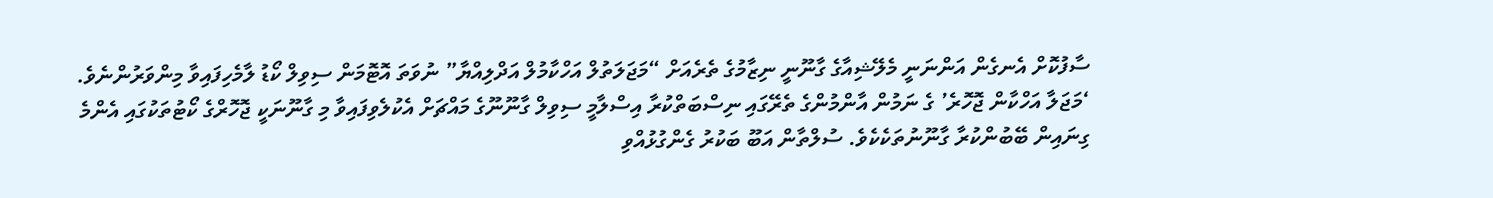ސާފުކޮށް އެނގެން އަންނަނީ މެލޭޝިއާގެ ގާނޫނީ ނިޒާމުގެ ތެރެއަށް “މަޖަލަތުލް އަހްކާމުލް އަދްލިއްޔާ” ނުވަތަ އޮޓޮމަން ސިވިލް ކޯޑު ލާމެހިފައިވާ މިންވަރުންނެވެ. ‘މަޖަލާ އަހްކާން ޖޮހޮރެ’ ގެ ނަމުން އާންމުންގެ ތެރޭގައި ނިސްބަތްކުރާ އިސްލާމީ ސިވިލް ގާނޫނޫގެ މައްޗަށް އެކުލެވިފައިވާ މި ގާނޫނަކީ ޖޮހޮރްގެ ކޯޓުތަކުގައި އެންމެ ގިނައިން ބޭބުންކުރާ ގާނޫނުތަކެކެވެ. ސުލްތާން އަބޫ ބަކުރު ގެންގުޅުއްވި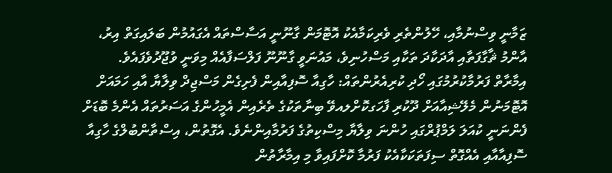ޒަމާނީ ވިސްނުމާއި، ހޭލުންތެރި ވެރިކަމާއެކު އޮޓޮމަން ގާނޫނީ އަސާސްތައް އެގައުމުން ބަލައިގަތް އިރު، އާންމު ޘާގާފަތާއި އާދަކާދަ ތަކާއި މަސްހުނިވެ، މައުނަވީ ގާނޫނޫ ފަލްސަފާއެއް މިވަނީ ވުޖޫދުވެފައެވެ.
އިމާރާތް ފަރުމާކުރުމުގައި ހޯދި ކުރިއެރުންތައް: ހާގިއާ ސޮފިއާއިން ފެށިގެން މަސްޖިދް ވިލާޔާ އާއި ހަމައަށް
އޮޓޮމަނުން މެލޭޝިއާއަށް ދޫކުރި ފާހަގކޮށްލއވޭ ބިނާތަކުގެ ތެރެއިން އެމީހުންގެ އަސަރުތައް އެންމެ ބޮޑަށް ފެންނަނީ ކުއަލަ ލަމްޕުރްގައި ހުންނަ ވިލާޔާ މިސްކިތުގެ ފަރުމާއިންނެވެ. އެގޮތުން، އިސްތާންބުލްގެ ހާގިއާ ސޮފިއާއާއި އެއްގޮތް ސިފަތަކަކާއެކު ފަރުމާ ކޮށްފައިވާ މި އިމާރާތުން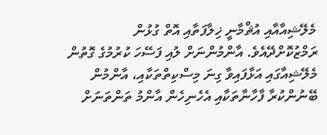މެލޭޝިއާއާއި އުޘްމާނީ ޚިލާފަތާއި އޮތް ގުޅުން ރަމްޒުކޮށްދޭއެވެ. އާންމުންނަށް ލުއި ފަސޭހަ ކުރުމުގެ ގޮތުން މެލޭޝިއާގައި އަޅާފައިވާ ގިނަ މިސްކިތްތަކާއި، އާންމުން ބޭނުންކުރާ ފާހާނާތަކާއި އެހެނިހެން އާންމު ތަންތަނަށް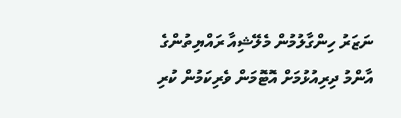ނަޒަރު ހިންގާލުމުން މެލޭޝިއާ ރައްޔިތުންގެ އާންމު ދިރިއުޅުމަށް އޮޓޮމަން ވެރިކަމުން ކުރި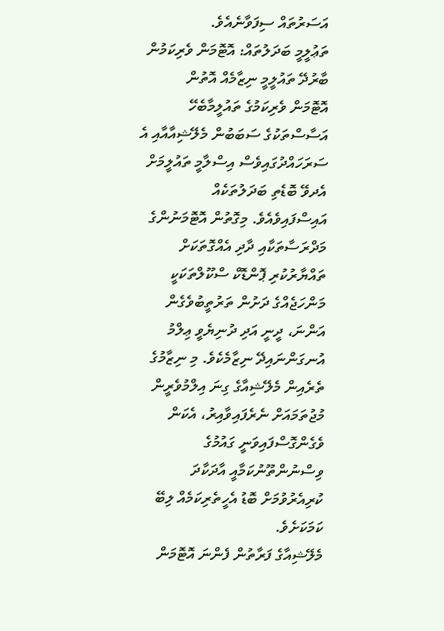އަސަރުތައް ސިފަވާނެއެވެ.
ތަޢުލީމީ ބަދަލުތައް: އޮޓޮމަން ވެރިކަމުން ބާރުދޭ ތައުލީމީ ނިޒާމެއް އޮތުން
އޮޓޮމަން ވެރިކަމުގެ ތައުލީމާބެހޭ އަސާސްތަކުގެ ސަބަބުން މެލޭޝިއާއާއި އެ ސަރަހައްދުގައިވެސް އިސްލާމީ ތައުލީމަށް އެދވޭ ބޮޑެތި ބަދަލުތަކެއް އައިސްފައިވެއެވެ. މިގޮތުން އޮޓޮމަނުންގެ މަދްރަސާތަކާއި ދާދި އެއްގޮތަކަށް ތައްޔާރުކުރި ޕޮންޑޮކް ސްކޫލްތަކަކީ މަންހަޖެއްގެ ދަށުން ތަރުތީބުވެގެން އަންނަ، ދީނީ އަދި ދުނިޔެވީ ޢިލްމު އުނގަންނައިދޭ ނިޒާމެކެވެ. މި ނިޒާމުގެ ތެރެއިން މެލޭޝިއާގެ ގިނަ އިލްމުވެރީން މުޖުތަމައަށް ނެރެފައިވާއިރު، އެކަން ވެގެންގޮސްފައިވަނީ ގައުމުގެ ވިސްނުންތޫނުކަމާއީ އާދަކާދަ ކުރިއެރުވުމަށް ބޮޑު އެހީތެރިކަމެއް ލިބޭ ކަމަކަށެވެ.
މެލޭޝިއާގެ ފަރާތުން ފެންނަ އޮޓޮމަން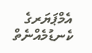އެމްޕަޔަރގެ ކެނޑުމެއްނެތް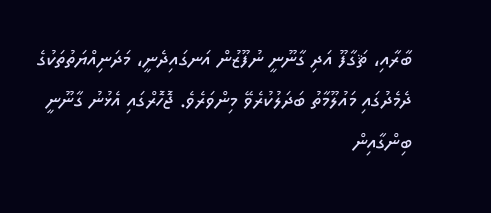ބާރާއި، ޘަގާފޫ އަދި ގާނޫނީ ނުފޫޒުން އަނގައިދެނީ، މަދަނިއްޔަތުތަކުގެ ދެމެދުގައި މައުލޫމާތު ބަދަލުކުރެވޭ މިންވަރެވެ. ޖޮހޮރްގައި އެޅުނު ގާނޫނީ ބިންގާއިން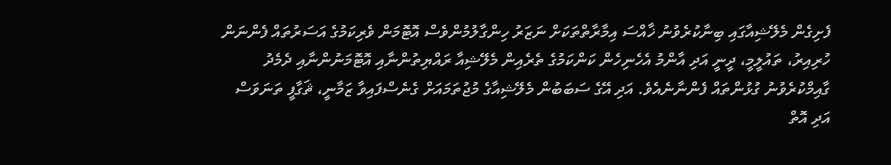ފެށިގެން މެލޭޝިއާގައި ބިނާކުރެވުނު ޚާއްސަ އިމާރާތްތަކަށް ނަޒަރު ހިންގާލުމުންވެސް އޮޓޮމަން ވެރިކަމުގެ އަސަރުތައް ފެންނަން ހުރިއިރު، ތައުލީމީ، ދީނީ އަދި އާންމު އެހެނިހެން ކަންކަމުގެ ތެރެއިން މެލޭޝިއާ ރައްޔިތުންނާއި އޮޓޮމަނުންނާއި ދެމެދު ގާއިމްކުރެވުނު ގުޅުންތައް ފެންނާނެއެވެ. އަދި އޭގެ ސަބަބުން މެލޭޝިއާގެ މުޖުތަމައަށް ގެނެސްފައިވާ ޒަމާނީ، ޘަގާފީ ތަނަވަސް އަދި އޮތް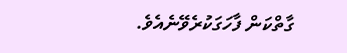ގާތްކަން ފާހަގަކުރެވޭނެއެވެ.